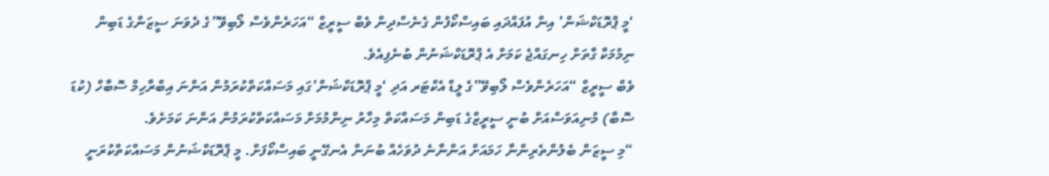‘މީ ޕްރޮޑަކްޝަން’ އިން އުފައްދައި ބައިސްކޯފުން ގެނެސްދިން ވެބް ސީރީޒް “އަހަރެންވެސް ލޯބިވޭ”ގެ ދެވަނަ ސީޒަންގެ ޑަބިން ނިމުމަކާ ގާތަށް ހިނގައްޖެ ކަމަށް އެ ޕްރޮޑަކްޝަނުން ބުނެފިއެވެ.
ވެބް ސީރީޒް “އަހަރެންވެސް ލޯބިވޭ”ގެ ލީޑް އެކްޓަރ އަދި ‘މީ ޕްރޮޑަކްޝަން’ގައި މަސައްކަތްކުރަމުން އަންނަ އިބްރާހިމް ސޮބާހް (ކުޑަ ސޮބާ) މުނިއަވަސްއަށް ބުނީ ސީރީޒްގެ ޑަބިން މަސައްކަތް މިހާރު ނިންމުމަށް މަސައްކަތްކުރަމުން އަންނަ ކަމަށެވެ.
“މި ސީޒަން ބެލުންތެރިންނާ ހަމައަށް އަންނާނެ ދުވަހެއް ބުނަން އެނގޭނީ ބައިސްކޯފަށް. މީ ޕްރޮޑަކްޝަނުން މަސައްކަތްކުރަނީ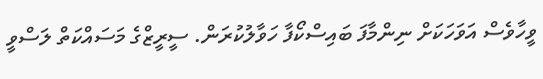ވީހާވެސް އަވަހަކަށް ނިންމާފަ ބައިސްކޯފާ ހަވާލުކުރަން. ސީރީޒްގެ މަސައްކަތް ލަސްވީ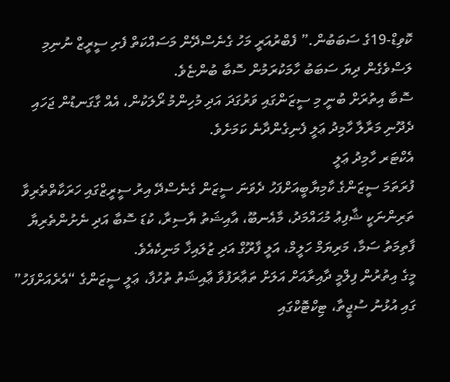ކޮވިޑް-19ގެ ސަބަބުން.” ފެބްރުއަރީ މަހު ގެނެސްދޭން މަސައްކަތް ފެށި ސީރީޒް ނުނިމި ލަސްވެގެން ދިޔަ ސަބަބު ހާމަކުރަމުން ސޮބާ ބުންޏެވެ.
ސޮބާ އިތުރަށް ބުނީ މި ސީޒަންގައި ވަރުގަދަ އަދި މުހިންމު ރޯލަކުން، އެއް ގާގަނޑުން ޖަހައި ދެދޫނި މަރާލާ ހާމިދު ޢަލީ ފެނިގެންދާނެ ކަމަށެވެ.
އެކްޓަރ ހާމިދު ޢަލީ
ފުރަތަމަ ސީޒަންގެ ކާމިޔާބީއަށްފަހު ދެވަނަ ސީޒަން ގެނެސްދޭ އިރު ސީރީޒްގައި ހަރަކާތްތެރިވާ ތަރިންނަކީ ޝާފިޢު މުޙައްމަދު، މާއެނބޫ، އާއިޝަތު ޔާސިރާ، ކުޑަ ސޮބާ އަދި ނެށުންތެރިޔާ ފާތިމަތު ސަމާ، މަރިޔަމް ހަލީމް، އަލީ ފާރޫގް އަދި ޒުލައިޚާ މަނިކެއެވެ.
މީގެ އިތުރުން ފިލްމީ ދާއިރާއަށް އަލަށް ތަޢާރަފުވާ ޢާއިޝަތު ތުހުފާ، ޢަލީ ސީޒަންގެ “އެރެއަށްފަހު” ގައި އުޅުނު ސުޖީތާ، ޓިކްޓޮކްގައި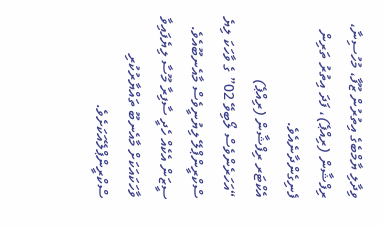ވިދާލި ޔާމްބެގެ އިތުރުން ޒޫފާ، މުހުސިނާ، ރިފްޝާން (ރިއްޕެ)، ފަދަ އިތުރު ތަރިން ފެނިގެންދާނެއެވެ.
އެކްޓަރ ރިފްޝާން (ރިއްޕެ)
“އަހަރެންވެސް ލޯބިވޭ 02” ގެ ވާހަކަ ލިޔެ ސްކްރީންޕްލޭ ލިޔުނީވެސް މާއެނބޫއެވެ. ސީޒަން އެކެއް ހެދީ ސާފިރާ މޫސާ ލިޔެފައިވާ ވާހަކައަކަށް މާއެނބޫ ތައްޔާރުކުރި ސްކްރީންޕްލޭއަކަށެވެ.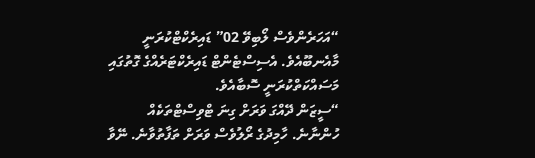“އަހަރެންވެސް ލޯބިވޭ 02” ޑައިރެކްޓްކުރަނީ މާއެނބޫއެވެ. އެސިސްޓެންޓް ޑައިރެކްޓަރެއްގެ ގޮތުގައި މަސައްކަތްކުރަނީ ސޮބާއެވެ.
“ސީޒަން ދޭއްގަ ވަރަށް ގިނަ ޓްވިސްޓްތަކެއް ހުންނާނެ. ހާމިދުގެ ރޯލުވެސް ވަރަށް ތަފާތުވާނެ. ނޭވާ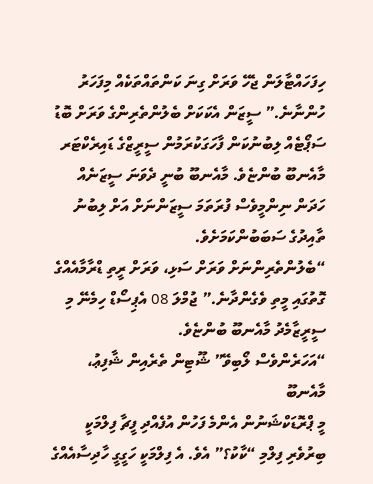ހިފަހައްޓާލަން ޖެހޭ ވަރަށް ގިނަ ކަންތައްތަކެއް މިފަހަރު ހުންނާނެ.” ސީޒަން އެކަކަށް ބެލުންތެރިންގެ ވަރަށް ބޮޑު ސަޕޯޓެއް ލިބުނުކަން ފާހަގަކުރަމުން ސީރީޒްގެ ޑައިރެކްޓަރ މާއެނބޫ ބުންޏެވެ. މާއެނބޫ ބުނީ ދެވަނަ ސީޒަނެއް ހަދަން ނިންމީވެސް ފުރަތަމަ ސީޒަންނަށް އަށް ލިބުނު ތާއިދުގެ ސަބަބުންކަމަށެވެ.
“ބެލުންތެރިންނަށް ވަރަށް ސަޅި، ވަރަށް ރީތި ޑްރާމާއެއްގެ ގޮތުގައި މީތި ވެގެންދާނެ.” ޖުމްލަ 08 އެޕިސޯޑް ހިމެނޭ މި ސީރީޒާމެދު މާއެނބޫ ބުންޏެވެ.
“އަހަރެންވެސް ލޯބިވޭ” ޝޫޓިން ތެރެއިން ޝާފިޢު، މާއެނބޫ
މީ ޕްރޮޑަކްޝަނުން އެންމެ ފަހުން އުފެއްދި ފީޗާ ފިލްމަކީ ބިރުވެރި ފިލްމި “ކާކު؟” އެވެ. އެ ފިލްމަކީ ހަގީގީ ހާދިސާއެއްގެ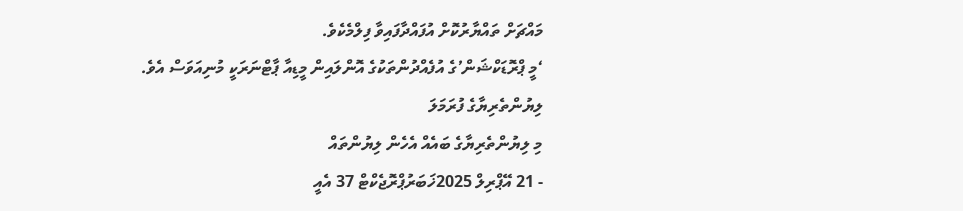މައްޗަށް ތައްޔާރުކޮށް އުފައްދާފައިވާ ފިލްމެކެވެ.
‘މީ ޕްރޮޑަކްޝަން’ގެ އުފެއްދުންތަކުގެ އޮންލައިން މީޑިއާ ޕާޓްނަރަކީ މުނިއަވަސް އެވެ.
ލިޔުންތެރިޔާގެ ފުރަމަލަ
މި ލިޔުންތެރިޔާގެ ބައެއް އެހެން ލިޔުންތައް
- 21 އޭޕްރިލް 2025ޚަބަރުޕްރޮޖެކްޓް 37 އެއީ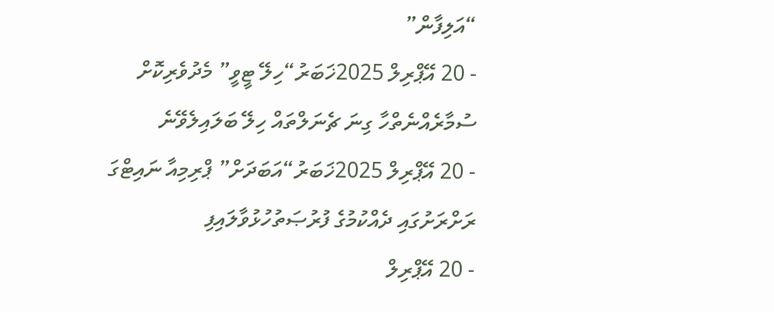“އަލިފާން”
- 20 އޭޕްރިލް 2025ޚަބަރު“ހިލޭ ޓީވީ” މެދުވެރިކޮށް ސުމާރެއްނެތްހާ ގިނަ ޗެނަލްތައް ހިލޭ ބަލައިލެވޭނެ
- 20 އޭޕްރިލް 2025ޚަބަރު“އަބަދަށް” ޕްރިމިއާ ނައިޓްގަ ރަށްރަށުގައި ދެއްކުމުގެ ފުރުޞަތުހުޅުވާލައިފި
- 20 އޭޕްރިލް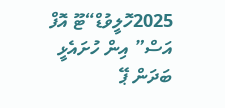2025ހޮލީވުޑް“ޓޫ އޮފް އަސް” އިން ހުށައެޅީ ބަދަން ޕޭ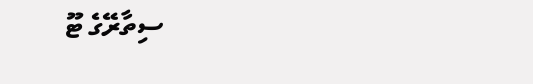ސިތާރޭގެ ޓޫ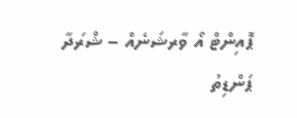ޕޮއިންޓް އޯ ވާރޝަނެއް – ޝްރަދާ ޕަންޑިތު